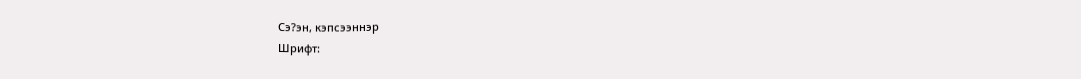Сэ?эн, кэпсээннэр
Шрифт: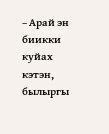– Арай эн биикки куйах кэтэн, былыргы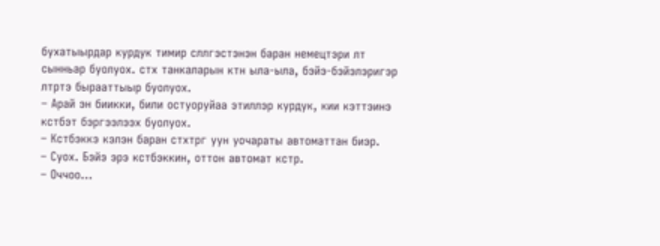бухатыырдар курдук тимир сллгэстэнэн баран немецтэри лт сынньар буолуох. стх танкаларын ктн ыла-ыла, бэйэ-бэйэлэригэр лтртэ бырааттыыр буолуох.
– Арай эн биикки, били остуоруйаа этиллэр курдук, кии кэттэинэ кстбэт бэргээлээх буолуох.
– Кстбэккэ кэлэн баран стхтрг уун уочараты автоматтан биэр.
– Суох. Бэйэ эрэ кстбэккин, оттон автомат кстр.
– Оччоо…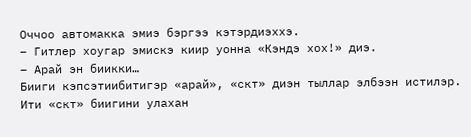Оччоо автомакка эмиэ бэргээ кэтэрдиэххэ.
– Гитлер хоугар эмискэ киир уонна «Кэндэ хох!» диэ.
– Арай эн биикки…
Бииги кэпсэтиибитигэр «арай», «скт» диэн тыллар элбээн истилэр. Ити «скт» биигини улахан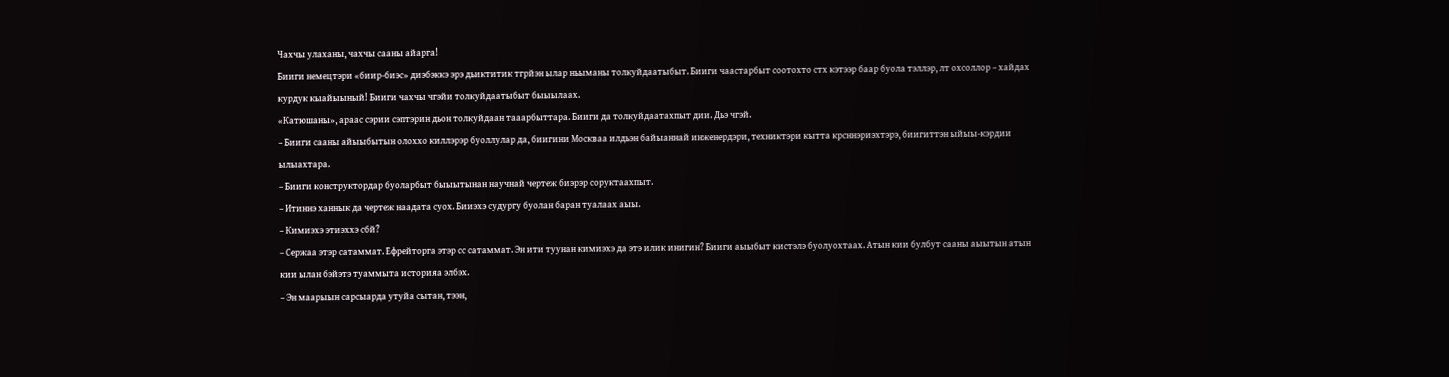Чахчы улаханы, чахчы сааны айарга!
Бииги немецтэри «биир-биэс» диэбэккэ эрэ дьиктитик тгрйэн ылар ньыманы толкуйдаатыбыт. Бииги чаастарбыт соотохто стх кэтээр баар буола тэллэр, лт охсоллор – хайдах курдук кыайыыный! Бииги чахчы чгэйи толкуйдаатыбыт быыылаах.
«Катюшаны», араас сэрии сэптэрин дьон толкуйдаан тааарбыттара. Бииги да толкуйдаатахпыт дии. Дьэ чгэй.
– Бииги сааны айыыбытын олоххо киллэрэр буоллулар да, биигини Москваа илдьэн байыаннай инженердэри, техниктэри кытта крсннэриэхтэрэ, биигиттэн ыйыы-кэрдии ылыахтара.
– Бииги конструктордар буоларбыт быыытынан научнай чертеж биэрэр соруктаахпыт.
– Итиннэ ханнык да чертеж наадата суох. Бииэхэ судургу буолан баран туалаах аыы.
– Кимиэхэ этиэххэ сбй?
– Сержаа этэр сатаммат. Ефрейторга этэр сс сатаммат. Эн ити туунан кимиэхэ да этэ илик инигин? Бииги аыыбыт кистэлэ буолуохтаах. Атын кии булбут сааны аыытын атын кии ылан бэйэтэ туаммыта историяа элбэх.
– Эн маарыын сарсыарда утуйа сытан, тээн,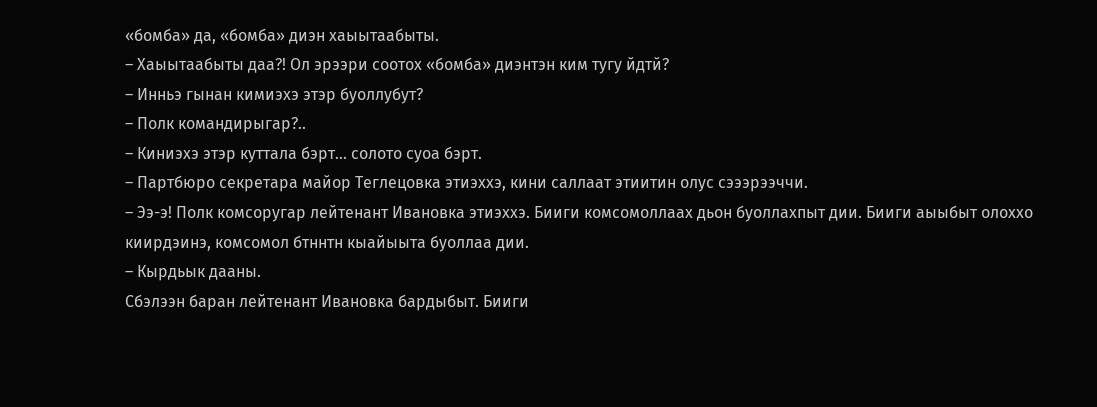«бомба» да, «бомба» диэн хаыытаабыты.
– Хаыытаабыты даа?! Ол эрээри соотох «бомба» диэнтэн ким тугу йдтй?
– Инньэ гынан кимиэхэ этэр буоллубут?
– Полк командирыгар?..
– Киниэхэ этэр куттала бэрт… солото суоа бэрт.
– Партбюро секретара майор Теглецовка этиэххэ, кини саллаат этиитин олус сэээрээччи.
– Ээ-э! Полк комсоругар лейтенант Ивановка этиэххэ. Бииги комсомоллаах дьон буоллахпыт дии. Бииги аыыбыт олоххо киирдэинэ, комсомол бтннтн кыайыыта буоллаа дии.
– Кырдьык дааны.
Сбэлээн баран лейтенант Ивановка бардыбыт. Бииги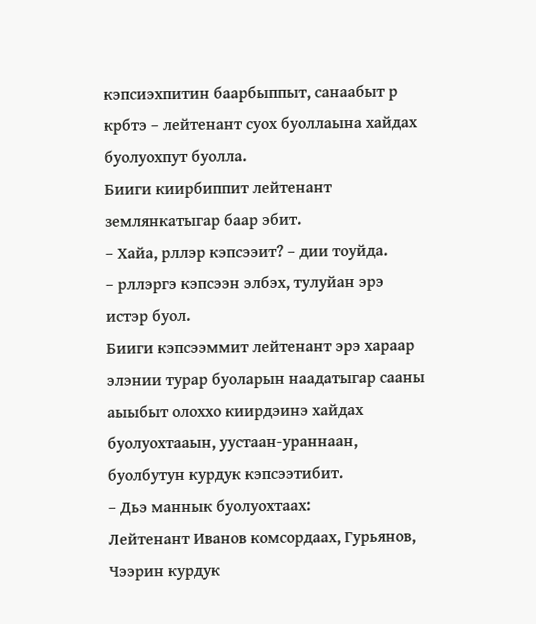кэпсиэхпитин баарбыппыт, санаабыт р крбтэ – лейтенант суох буоллаына хайдах буолуохпут буолла.
Бииги киирбиппит лейтенант землянкатыгар баар эбит.
– Хайа, рллэр кэпсээит? – дии тоуйда.
– рллэргэ кэпсээн элбэх, тулуйан эрэ истэр буол.
Бииги кэпсээммит лейтенант эрэ хараар элэнии турар буоларын наадатыгар сааны аыыбыт олоххо киирдэинэ хайдах буолуохтааын, уустаан-ураннаан, буолбутун курдук кэпсээтибит.
– Дьэ маннык буолуохтаах:
Лейтенант Иванов комсордаах, Гурьянов, Чээрин курдук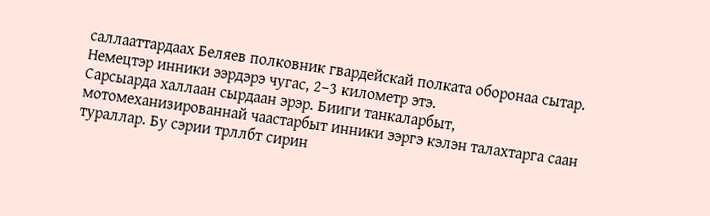саллааттардаах Беляев полковник гвардейскай полката оборонаа сытар. Немецтэр инники ээрдэрэ чугас, 2–3 километр этэ.
Сарсыарда халлаан сырдаан эрэр. Бииги танкаларбыт, мотомеханизированнай чаастарбыт инники ээргэ кэлэн талахтарга саан тураллар. Бу сэрии трллбт сирин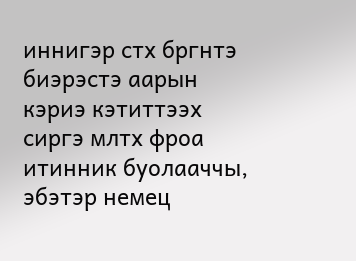иннигэр стх бргнтэ биэрэстэ аарын кэриэ кэтиттээх сиргэ млтх фроа итинник буолааччы, эбэтэр немец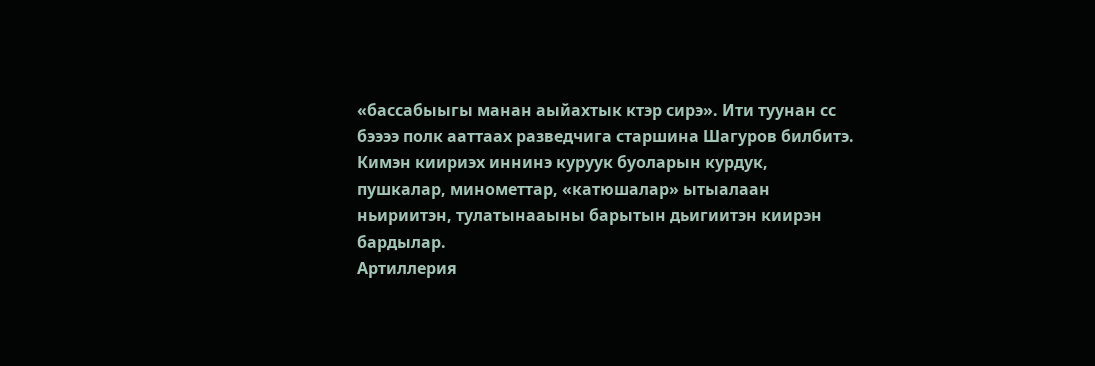«бассабыыгы манан аыйахтык ктэр сирэ». Ити туунан сс бээээ полк ааттаах разведчига старшина Шагуров билбитэ.
Кимэн киириэх иннинэ куруук буоларын курдук, пушкалар, минометтар, «катюшалар» ытыалаан ньириитэн, тулатынааыны барытын дьигиитэн киирэн бардылар.
Артиллерия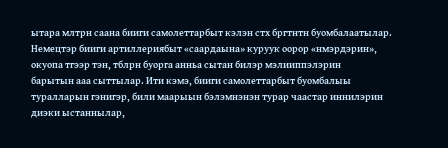ытара млтрн саана бииги самолеттарбыт кэлэн стх бргтнтн буомбалаатылар. Немецтэр бииги артиллериябыт «саардаына» куруук оорор «нмэрдэрин», окуопа тгээр тэн, тблрн буорга анньа сытан билэр мэлииппэлэрин
барытын ааа сыттылар. Ити кэмэ, бииги самолеттарбыт буомбалыы туралларын гэнигэр, били маарыын бэлэмнэнэн турар чаастар иннилэрин диэки ыстаннылар,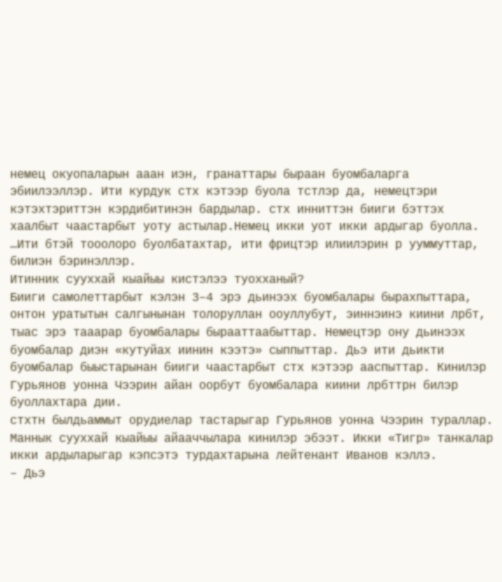немец окуопаларын ааан иэн, гранаттары быраан буомбаларга эбиилээллэр. Ити курдук стх кэтээр буола тстлэр да, немецтэри кэтэхтэриттэн кэрдибитинэн бардылар. стх инниттэн бииги бэттэх хаалбыт чаастарбыт уоту астылар.Немец икки уот икки ардыгар буолла.
…Ити бтэй тооолоро буолбатахтар, ити фрицтэр илиилэрин р ууммуттар, билиэн бэринэллэр.
Итинник сууххай кыайыы кистэлээ туохханый?
Бииги самолеттарбыт кэлэн 3–4 эрэ дьинээх буомбалары бырахпыттара, онтон уратытын салгынынан толоруллан ооуллубут, эиннэинэ киини лрбт, тыас эрэ тааарар буомбалары бырааттаабыттар. Немецтэр ону дьинээх буомбалар диэн «кутуйах иинин кээтэ» сыппыттар. Дьэ ити дьикти буомбалар быыстарынан бииги чаастарбыт стх кэтээр ааспыттар. Кинилэр Гурьянов уонна Чээрин айан оорбут буомбалара киини лрбттрн билэр буоллахтара дии.
стхтн былдьаммыт орудиелар тастарыгар Гурьянов уонна Чээрин тураллар. Маннык сууххай кыайыы айааччылара кинилэр эбээт. Икки «Тигр» танкалар икки ардыларыгар кэпсэтэ турдахтарына лейтенант Иванов кэллэ.
– Дьэ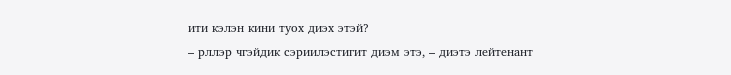ити кэлэн кини туох диэх этэй?
– рллэр чгэйдик сэриилэстигит диэм этэ, – диэтэ лейтенант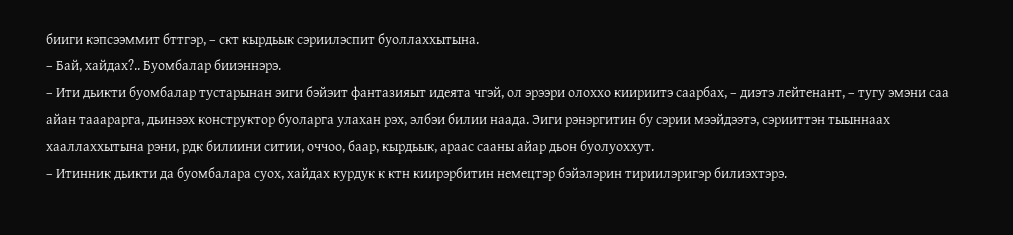бииги кэпсээммит бттгэр, – скт кырдьык сэриилэспит буоллаххытына.
– Бай, хайдах?.. Буомбалар бииэннэрэ.
– Ити дьикти буомбалар тустарынан эиги бэйэит фантазияыт идеята чгэй, ол эрээри олоххо киириитэ саарбах, – диэтэ лейтенант, – тугу эмэни саа айан тааарарга, дьинээх конструктор буоларга улахан рэх, элбэи билии наада. Эиги рэнэргитин бу сэрии мээйдээтэ, сэрииттэн тыыннаах хааллаххытына рэни, рдк билиини ситии, оччоо, баар, кырдьык, араас сааны айар дьон буолуоххут.
– Итинник дьикти да буомбалара суох, хайдах курдук к ктн киирэрбитин немецтэр бэйэлэрин тириилэригэр билиэхтэрэ.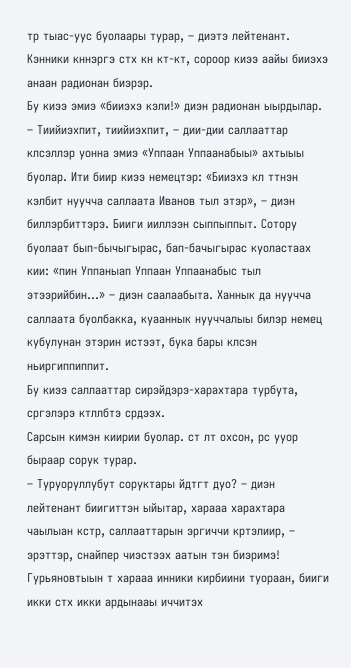тр тыас-уус буолаары турар, – диэтэ лейтенант.
Кэнники кннэргэ стх кн кт-кт, сороор киээ аайы бииэхэ анаан радионан биэрэр.
Бу киээ эмиэ «бииэхэ кэли!» диэн радионан ыырдылар.
– Тиийиэхпит, тиийиэхпит, – дии-дии саллааттар клсэллэр уонна эмиэ «Уппаан Уппаанабыы» ахтыыы буолар. Ити биир киээ немецтэр: «Бииэхэ кл ттнэн кэлбит нуучча саллаата Иванов тыл этэр», – диэн биллэрбиттэрэ. Бииги ииллээн сыппыппыт. Сотору буолаат бып-бычыгырас, бап-бачыгырас куоластаах кии: «пин Уппаныап Уппаан Уппаанабыс тыл этээрийбин…» – диэн саалаабыта. Ханнык да нуучча саллаата буолбакка, куааннык нууччалыы билэр немец кубулунан этэрин истээт, бука бары клсэн ньиргиппиппит.
Бу киээ саллааттар сирэйдэрэ-харахтара турбута, сргэлэрэ ктллбтэ срдээх.
Сарсын кимэн киирии буолар. ст лт охсон, рс ууор быраар сорук турар.
– Туруоруллубут соруктары йдтгт дуо? – диэн лейтенант биигиттэн ыйытар, харааа харахтара чаылыан кстр, саллааттарын эргиччи кртэлиир, – эрэттэр, снайпер чиэстээх аатын тэн биэримэ!
Гурьяновтыын т харааа инники кирбиини туораан, бииги икки стх икки ардынааы иччитэх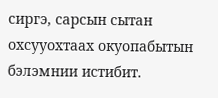сиргэ, сарсын сытан охсууохтаах окуопабытын бэлэмнии истибит.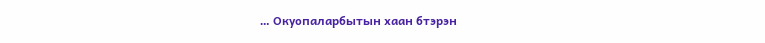… Окуопаларбытын хаан бтэрэн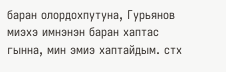баран олордохпутуна, Гурьянов миэхэ имнэнэн баран хаптас гынна, мин эмиэ хаптайдым. стх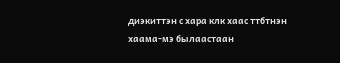диэкиттэн с хара клк хаас ттбтнэн хаама-мэ былаастаан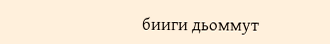бииги дьоммут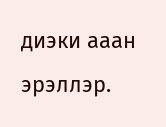диэки ааан эрэллэр.